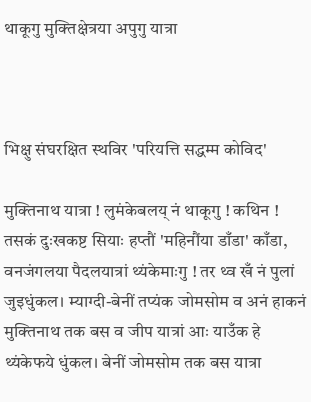थाकूगु मुक्तिक्षेत्रया अपुगु यात्रा



भिक्षु संघरक्षित स्थविर 'परियत्ति सद्धम्म कोविद'

मुक्तिनाथ यात्रा ! लुमंकेबलय् नं थाकूगु ! कथिन ! तसकं दुःखकष्ट सियाः हप्तौं 'महिनौंया डाँडा' काँडा, वनजंगलया पैदलयात्रां थ्यंकेमाःगु ! तर थ्व खँ नं पुलां जुइधुंकल। म्याग्दी-बेनीं तप्यंक जोमसोम व अनं हाकनं मुक्तिनाथ तक बस व जीप यात्रां आः याउँक हे थ्यंकेफये धुंकल। बेनीं जोमसोम तक बस यात्रा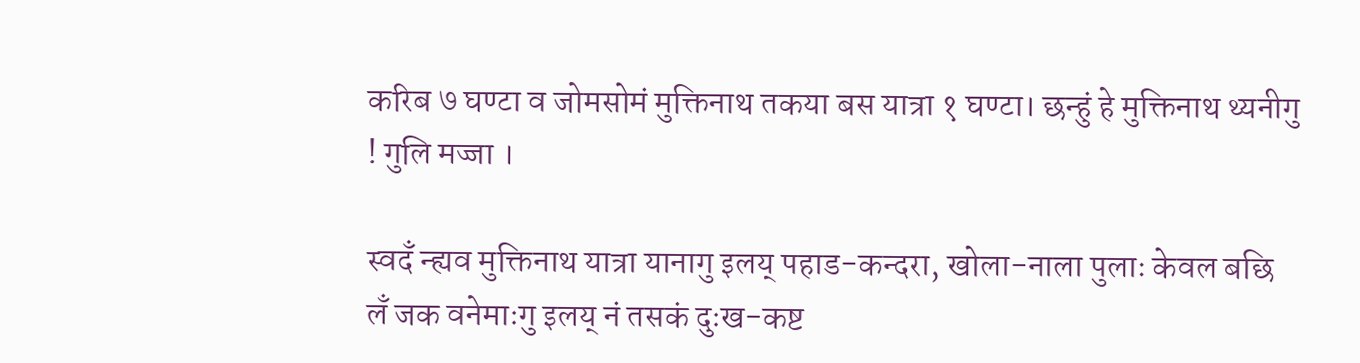करिब ७ घण्टा व जोमसोमं मुक्तिनाथ तकया बस यात्रा १ घण्टा। छन्हुं हे मुक्तिनाथ थ्यनीगु ! गुलि मज्जा ।

स्वदँ न्ह्यव मुक्तिनाथ यात्रा यानागु इलय् पहाड-कन्दरा, खोला-नाला पुलाः केवल बछि लँ जक वनेमाःगु इलय् नं तसकं दुःख-कष्ट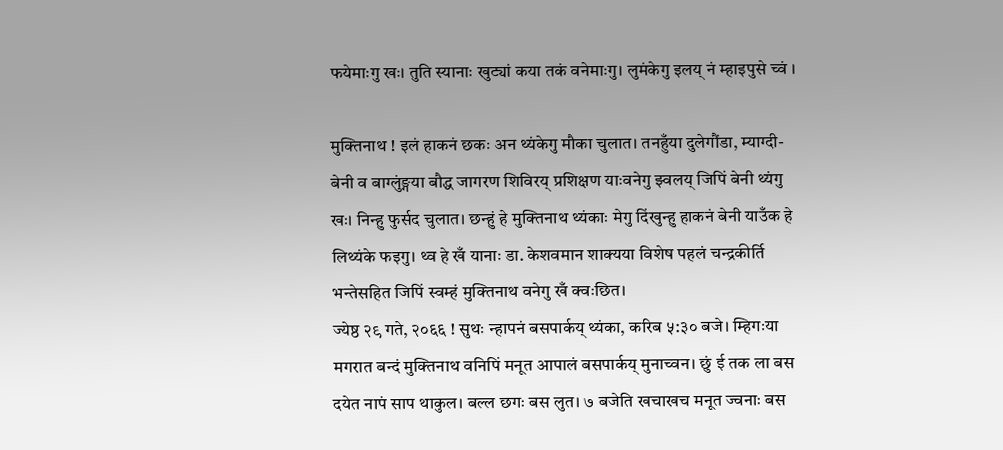फयेमाःगु खः। तुति स्यानाः खुट्यां कया तकं वनेमाःगु। लुमंकेगु इलय् नं म्हाइपुसे च्वं ।

मुक्तिनाथ ! इलं हाकनं छकः अन थ्यंकेगु मौका चुलात। तनहुँया दुलेगौंडा, म्याग्दी-बेनी व बाग्लुंङ्गया बौद्ध जागरण शिविरय् प्रशिक्षण याःवनेगु झ्वलय् जिपिं बेनी थ्यंगु खः। निन्हु फुर्सद चुलात। छन्हुं हे मुक्तिनाथ थ्यंकाः मेगु दिंखुन्हु हाकनं बेनी याउँक हे लिथ्यंके फइगु। थ्व हे खँ यानाः डा. केशवमान शाक्यया विशेष पहलं चन्द्रकीर्ति भन्तेसहित जिपिं स्वम्हं मुक्तिनाथ वनेगु खँ क्वःछित।
ज्येष्ठ २९ गते, २०६६ ! सुथः न्हापनं बसपार्कय् थ्यंका, करिब ५:३० बजे। म्हिगःया मगरात बन्दं मुक्तिनाथ वनिपिं मनूत आपालं बसपार्कय् मुनाच्वन। छुं ई तक ला बस दयेत नापं साप थाकुल। बल्ल छगः बस लुत। ७ बजेति खचाखच मनूत ज्वनाः बस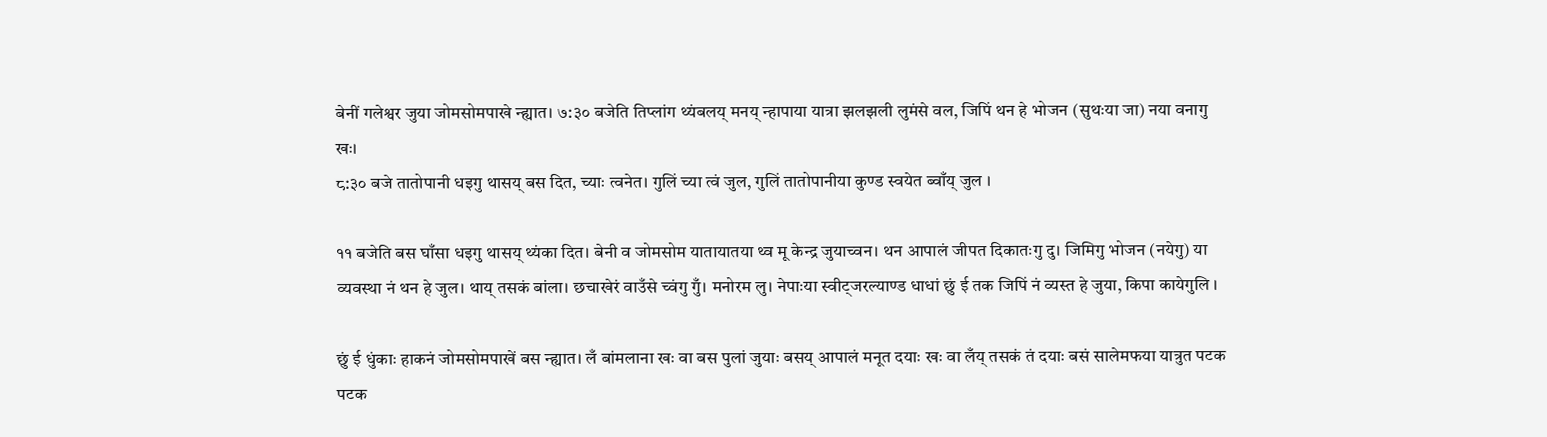बेनीं गलेश्वर जुया जोमसोमपाखे न्ह्यात। ७:३० बजेति तिप्लांग थ्यंबलय् मनय् न्हापाया यात्रा झलझली लुमंसे वल, जिपिं थन हे भोजन (सुथःया जा) नया वनागु खः।
८:३० बजे तातोपानी धइगु थासय् बस दित, च्याः त्वनेत। गुलिं च्या त्वं जुल, गुलिं तातोपानीया कुण्ड स्वयेत ब्वाँय् जुल ।

११ बजेति बस घाँसा धइगु थासय् थ्यंका दित। बेनी व जोमसोम यातायातया थ्व मू केन्द्र जुयाच्वन। थन आपालं जीपत दिकातःगु दु। जिमिगु भोजन (नयेगु) या व्यवस्था नं थन हे जुल। थाय् तसकं बांला। छचाखेरं वाउँसे च्वंगु गुँ। मनोरम लु। नेपाःया स्वीट्जरल्याण्ड धाधां छुं ई तक जिपिं नं व्यस्त हे जुया, किपा कायेगुलि ।

छुं ई धुंकाः हाकनं जोमसोमपाखें बस न्ह्यात। लँ बांमलाना खः वा बस पुलां जुयाः बसय् आपालं मनूत दयाः खः वा लँय् तसकं तं दयाः बसं सालेमफया यात्रुत पटक पटक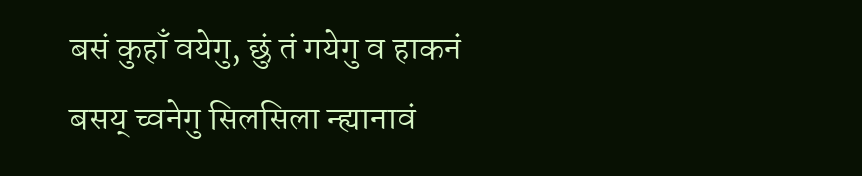बसं कुहाँ वयेगु, छुं तं गयेगु व हाकनं बसय् च्वनेगु सिलसिला न्ह्यानावं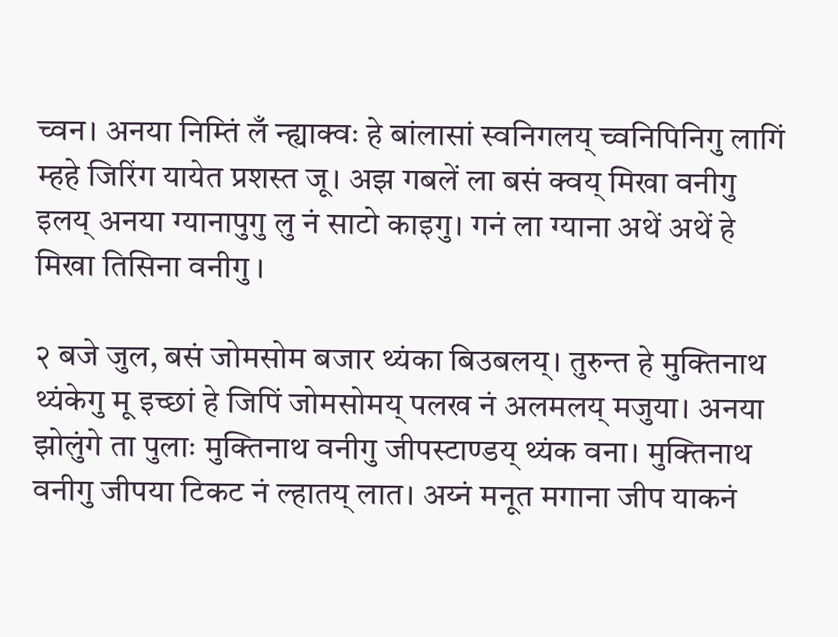च्वन। अनया निम्तिं लँ न्ह्याक्वः हे बांलासां स्वनिगलय् च्वनिपिनिगु लागिं म्हहे जिरिंग यायेत प्रशस्त जू। अझ गबलें ला बसं क्वय् मिखा वनीगु इलय् अनया ग्यानापुगु लु नं साटो काइगु। गनं ला ग्याना अथें अथें हे मिखा तिसिना वनीगु ।

२ बजे जुल, बसं जोमसोम बजार थ्यंका बिउबलय्। तुरुन्त हे मुक्तिनाथ थ्यंकेगु मू इच्छां हे जिपिं जोमसोमय् पलख नं अलमलय् मजुया। अनया झोलुंगे ता पुलाः मुक्तिनाथ वनीगु जीपस्टाण्डय् थ्यंक वना। मुक्तिनाथ वनीगु जीपया टिकट नं ल्हातय् लात। अय्नं मनूत मगाना जीप याकनं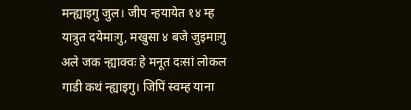मन्ह्याइगु जुल। जीप न्हयायेत १४ म्ह यात्रुत दयेमाःगु, मखुसा ४ बजे जुइमाःगु अले जक न्ह्याक्वः हे मनूत दःसां लोकल गाडी कथं न्ह्याइगु। जिपिं स्वम्ह याना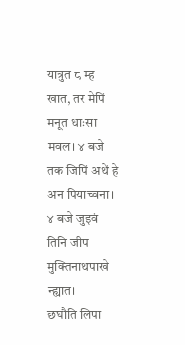यात्रुत ८ म्ह खात, तर मेपिं मनूत धाःसा मवल। ४ बजे तक जिपिं अथें हे अन पियाच्वना। ४ बजे जुइवं तिनि जीप मुक्तिनाथपाखे न्ह्यात।
छघौति लिपा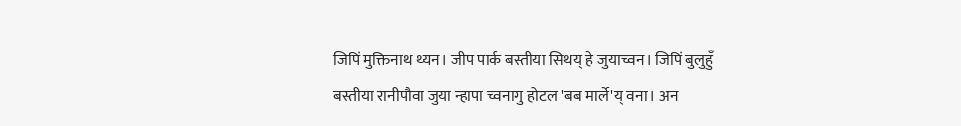जिपिं मुक्तिनाथ थ्यन। जीप पार्क बस्तीया सिथय् हे जुयाच्वन। जिपिं बुलुहुँ बस्तीया रानीपौवा जुया न्हापा च्वनागु होटल 'बब मार्ले'य् वना। अन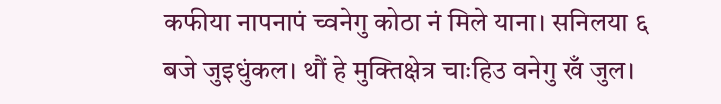कफीया नापनापं च्वनेगु कोठा नं मिले याना। सनिलया ६ बजे जुइधुंकल। थौं हे मुक्तिक्षेत्र चाःहिउ वनेगु खँ जुल।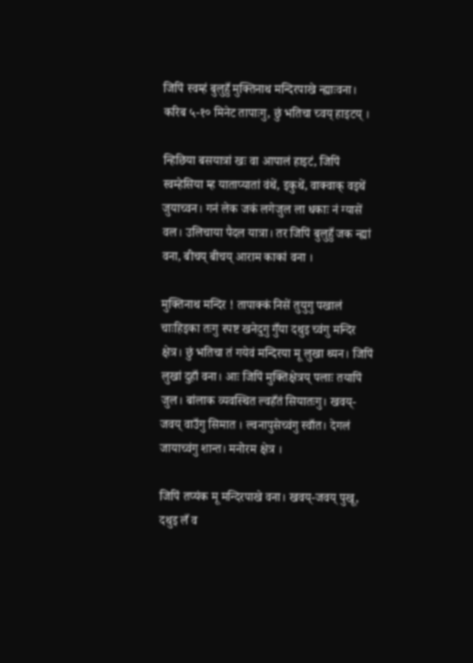जिपिं स्वम्हं बुलुहुँ मुक्तिनाथ मन्दिरपाखे न्ह्याःवना। करिब ५-१० मिनेट तापाःगु, छुं भतिचा च्वय् हाइटय् ।

न्हिछिया बसयात्रां खः वा आपालं हाइटं, जिपिं स्वम्हेसिया म्ह याताप्यातां वंथें, इकुथें, वाक्वाक् वइथें जुयाच्वन। गनं लेक जकं लगेजुल ला धकाः नं ग्यासें वल। उलिचाया पैदल यात्रा। तर जिपिं बुलुहुँ जक न्ह्यां वना, बीचय् बीचय् आराम काकां वना ।

मुक्तिनाथ मन्दिर ! तापाक्कं निसें तुयुगु पखालं चाःहिइका तःगु स्पष्ट खनेदुगु गुँया दथुइ च्वंगु मन्दिर क्षेत्र। छुं भतिचा तं गयेवं मन्दिरया मू लुखा थ्यन। जिपिं लुखां दुहाँ वना। आः जिपिं मुक्तिक्षेत्रय् पलाः तयापिं जुल। बांलाक व्यवस्थित ल्वहँतं सियातःगु। खवय्-जवय् वाउँगु सिमात । ल्वनापुसेच्वंगु स्वाँत। देगलं जायाच्वंगु शान्त। मनोरम क्षेत्र ।

जिपिं तप्यंक मू मन्दिरपाखे वना। खवय्-जवय् पुखू, दथुइ लँ व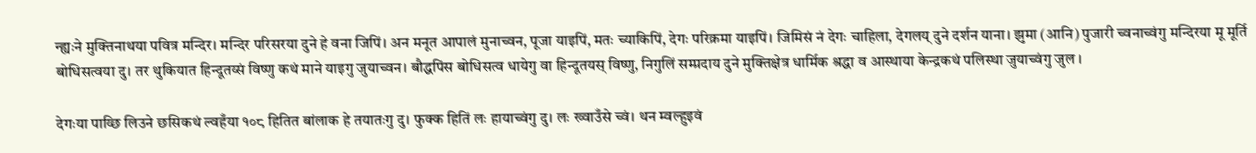न्ह्यःने मुक्तिनाथया पवित्र मन्दिर। मन्दिर परिसरया दुने हे वना जिपिं। अन मनूत आपालं मुनाच्वन, पूजा याइपिं, मतः च्याकिपिं, देगः परिक्रमा याइपिं। जिमिसं नं देगः चाहिला, देगलय् दुने दर्शन याना। झुमा (आनि) पुजारी च्वनाच्वंगु मन्दिरया मू मूर्ति बोधिसत्वया दु। तर थुकियात हिन्दूतय्सं विष्णु कथं माने याइगु जुयाच्वन। बौद्धपिंस बोधिसत्व धायेगु वा हिन्दूतयस् विष्णु, निगुलिं सम्प्रदाय दुने मुक्तिक्षेत्र धार्मिक श्रद्धा व आस्थाया केन्द्रकथं पलिस्था जुयाच्वंगु जुल ।

देगःया पाय्छि लिउने छसिकथं ल्वहँया १०८ हितित बांलाक हे तयातःगु दु। फुक्क हितिं लः हायाच्वंगु दु। लः ख्वाउँसे च्वं। थन म्वल्हुइवं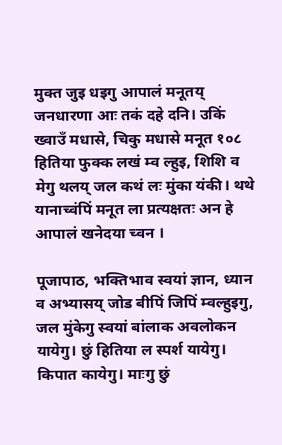मुक्त जुइ धइगु आपालं मनूतय् जनधारणा आः तकं दहे दनि। उकिं ख्वाउँ मधासे, चिकु मधासे मनूत १०८ हितिया फुक्क लखं म्व ल्हुइ, शिशि व मेगु थलय् जल कथं लः मुंका यंकी। थथे यानाच्वंपिं मनूत ला प्रत्यक्षतः अन हे आपालं खनेदया च्वन ।

पूजापाठ, भक्तिभाव स्वयां ज्ञान, ध्यान व अभ्यासय् जोड बीपिं जिपिं म्वल्हुइगु, जल मुंकेगु स्वयां बांलाक अवलोकन यायेगु। छुं हितिया ल स्पर्श यायेगु। किपात कायेगु। माःगु छुं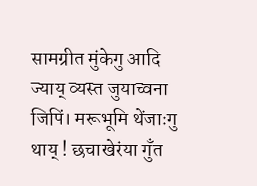सामग्रीत मुंकेगु आदि ज्याय् व्यस्त जुयाच्वना जिपिं। मरूभूमि थेंजाःगु थाय् ! छचाखेरंया गुँत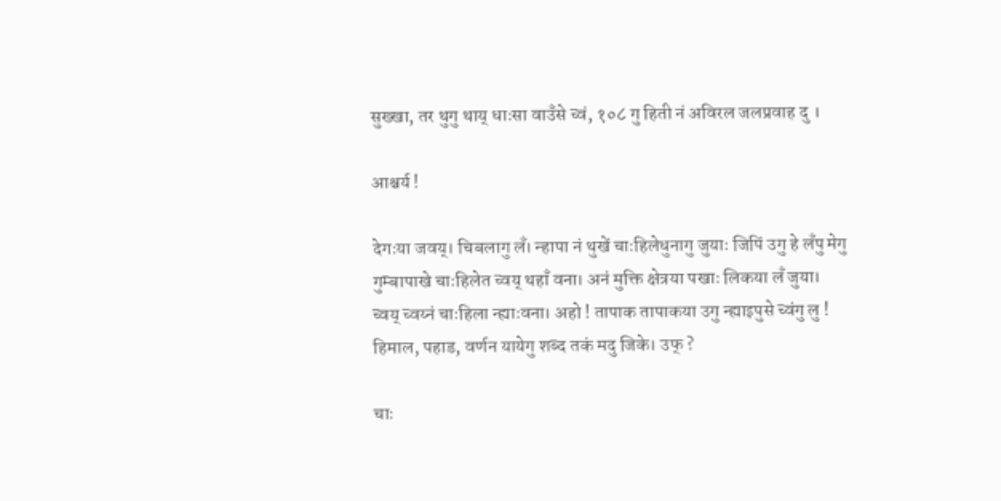सुख्खा, तर थुगु थाय् धाःसा वाउँसे च्वं, १०८ गु हिती नं अविरल जलप्रवाह दु ।

आश्चर्य !

देगःया जवय्। चिबलागु लँ। न्हापा नं थुखें चाःहिलेधुनागु जुयाः जिपिं उगु हे लँपु मेगु गुम्बापाखे चाःहिलेत च्वय् थहाँ वना। अनं मुक्ति क्षेत्रया पखाः लिकया लँ जुया। च्वय् च्वय्नं चाःहिला न्ह्याःवना। अहो ! तापाक तापाकया उगु न्ह्याइपुसे च्वंगु लु ! हिमाल, पहाड, वर्णन यायेगु शब्द तकं मदु जिके। उफ् ?

चाः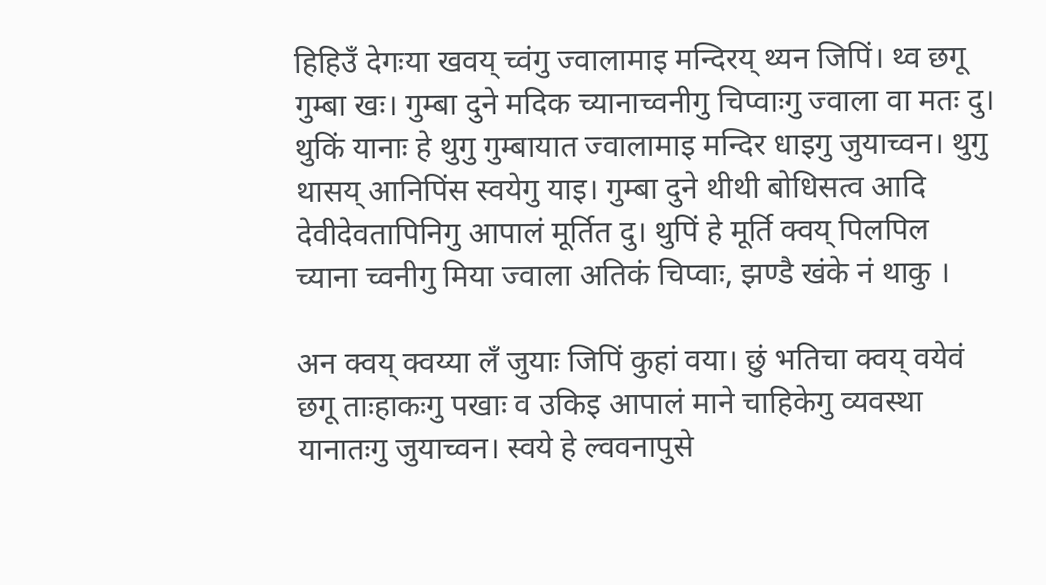हिहिउँ देगःया खवय् च्वंगु ज्वालामाइ मन्दिरय् थ्यन जिपिं। थ्व छगू गुम्बा खः। गुम्बा दुने मदिक च्यानाच्वनीगु चिप्वाःगु ज्वाला वा मतः दु। थुकिं यानाः हे थुगु गुम्बायात ज्वालामाइ मन्दिर धाइगु जुयाच्वन। थुगु थासय् आनिपिंस स्वयेगु याइ। गुम्बा दुने थीथी बोधिसत्व आदि देवीदेवतापिनिगु आपालं मूर्तित दु। थुपिं हे मूर्ति क्वय् पिलपिल च्याना च्वनीगु मिया ज्वाला अतिकं चिप्वाः, झण्डै खंके नं थाकु ।

अन क्वय् क्वय्या लँ जुयाः जिपिं कुहां वया। छुं भतिचा क्वय् वयेवं छगू ताःहाकःगु पखाः व उकिइ आपालं माने चाहिकेगु व्यवस्था यानातःगु जुयाच्वन। स्वये हे ल्ववनापुसे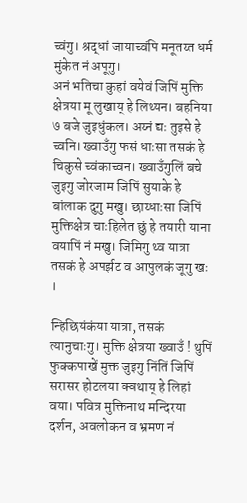च्वंगु। श्रद्धां जायाच्वंपि मनूतय्त धर्म मुंकेत नं अपूगु।
अनं भतिचा कुहां वयेवं जिपिं मुक्ति क्षेत्रया मू लुखाय् हे लिथ्यन। बहनिया ७ बजे जुइधुंकल। अय्नं द्यः तुइसे हे च्वनि। ख्वाउँगु फसं धाःसा तसकं हे चिकुसे च्वंकाच्वन। ख्वाउँगुलिं बचे जुइगु जोरजाम जिपिं सुयाके हे बांलाक दुगु मखु। छाय्धाःसा जिपिं मुक्तिक्षेत्र चाःहिलेत छुं हे तयारी याना वयापिं नं मखु। जिमिगु थ्व यात्रा तसकं हे अपर्झट व आपुलकं जूगु खः ।

न्हिछियंकंया यात्रा, तसकं त्यानुचाःगु। मुक्ति क्षेत्रया ख्वाउँ ! थुपिं फुक्कपाखें मुक्त जुइगु निंतिं जिपिं सरासर होटलया क्वथाय् हे लिहां वया। पवित्र मुक्तिनाथ मन्दिरया दर्शन, अवलोकन व भ्रमण नं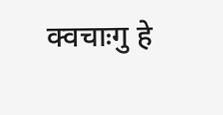क्वचाःगु हे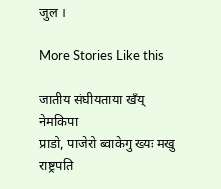जुल ।

More Stories Like this

जातीय संघीयताया खँय् नेमकिपा
प्राडो, पाजेरो ब्वाकेगु ख्यः मखु
राष्ट्रपति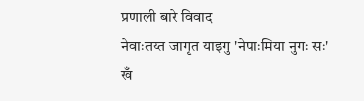प्रणाली बारे विवाद
नेवाःतय्त जागृत याइगु 'नेपाःमिया नुगः सः'
खँ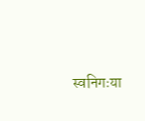स्वनिगःया